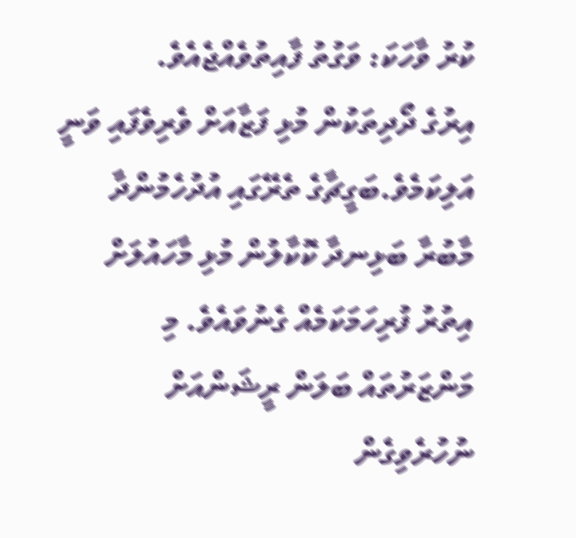ކުރު ވާހަކަ: ވަގުތު ފާއިތުވެއްޖެއެވެ.
އިރުގެ ދޯދިތަކުން މުޅި ފަޒާއަށް ވެރިވެފައި ވަނީ އަލިކަމެވެ.ބަގީޗާގެ ތެރޭގައި އުދުހެމުންދާ މާބުރާ ބަޅިނދާ ކޮކާލުން މުޅި މާހައުލަށް އިތުރު ފުރިހަމަކަމެއް ގެނުވައެވެ. މި މަންޒަރުތައް ބަލަން ރީޝަންއަށް ނުހުރެވިގެން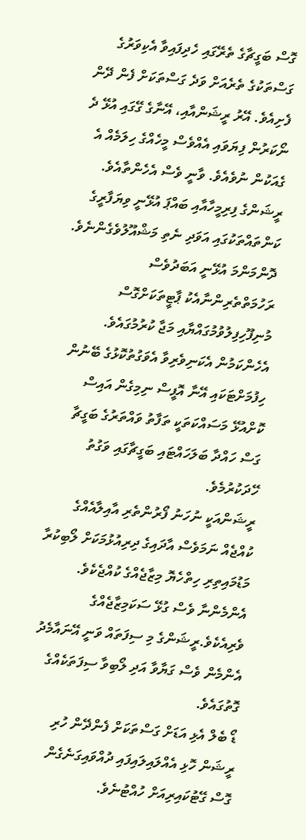ގޮސް ބަގީޗާގެ ތެރޭގައި ހެދިފައިވާ އެކިވަރުގެ ގަސްތަކުގެ ތެރެއަށް ވަދެ ގަސްތަކަށް ފެން ދޭން ފެށިއެވެ. އޭރު ރީޝަންއާއި، އޭނާގެ ގޭގައި އުޅޭ ދެ ނޯކަރުން ފިޔަވައި އެއްވެސް މީހެއްގެ ހިލަމެއް އެ ގެއަކުން ނުވެއެވެ. ވާނީ ވެސް އެހެންތާއެވެ. ރީޝަންގެ ފިރިމީހާއާއި ބައްޕަ އުޅޭނީ ވިޔަފާރީގެ ކަންތައްތަކުގައި އަވަދި ނެތި މަޝްއޫލުވެގެންނެވެ. ދޮންމަންމަ އުޅޭނީ އަބަދުވެސް ރަހުމަތްތެރިންނާއެކު ޕާޓީތަކަށްގޮސް މުނިފޫހިފިލުވުމުގައްޔާއި މަޖާ ކުރުމުގައެވެ. އެހެންކަމުން އެކަނިވެރިވާ އެވަގުތުކޮޅުގެ ބޭނުން ހިފުމަށްޓަކައި އޭނާ އޮފީސް ނިމިގެން އައިސް ކޮށްއުޅޭ މަސައްކަތަކީ ތަފާތު ވައްތަރުގެ ބަގީޗާ ގަސް ހައްދާ ބަލަހައްޓައި ބަގީޗާގައި ވަގުތު ހޭދަކުރުމެވެ.
ރީޝަންއަކީ ނުހަނު ފޯރުންތެރި އާއިލާއެއްގެ ކުއްޖެއް ނަމަވެސް އާދައިގެ ދިރިއުޅުމަކަށް ލޯބިކުރާ މަޑުމައިތިރި ހިތްހެޔޮ މިޒާޖެއްގެ ކުއްޖެކެވެ. އެންމެންނާ ވެސް ގުޅޭ ސަކަމިޒާޖެއްގެ ވެރިއެކެވެ.ރީޝަންގެ މި ސިފަތައް ވަނީ އޭނައާމެދު އެންމެން ވެސް ގަޔާވާ އަދި ލޯބިވާ ސިފަތަކެއްގެ ގޮތުގައެވެ.
ޑޯ ބެލް އެޅި އަޑަށް ގަސްތަކަށް ފެންދޭން ހުރި ރީޝަން ހޮޅި އެއްލައިލައިފައި ދުއްވައިގަނެގެން ގޮސް ގޭޓުކައިރިއަށް ހުއްޓުނެވެ.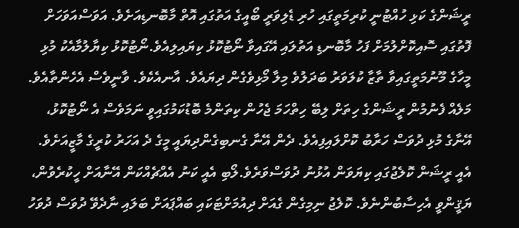ރީޝަންގެ ކަޅި ހުއްޓުނީ ކުރިމަތީގައި ހުރި ޑެލިވަރީ ބޯއީގެ އަތުގައި އޮތް މާބޮނޑިއަށެވެ. އަވަސްއަވަހަށް ފޮތުގައި ސޮއިކޮށްލުމަށް ފަހު މާބޮނޑި އަތުލައި އޭގައިވާ ނޯޓުކޮޅު ކިޔައިލިއެވެ.ނޯޓުކޮޅު ކިޔާލުމާއެކު މުޅި މީހާގެ މޫނުމަތީގައިވާ ތާޒާ ކުލަވަރު ބަދަލުވެ މިލާ މޯޅިވެގެން ދިޔައެވެ. އާނއެކެވެ. ވާނީވެސް އެހެންތާއެވެ. މަލެއް ފެނުމުން ރީޝަންގެ ހިތަށް ލިބޭ ހިތްހަމަ ޖެހުން ކިތަންމެ ބޮޑުކަމުގައިވީ ނަމަވެސް އެ ނޯޓުކޮޅު، އޭނާގެ މުޅި ދުވަސް ހަރާބު ކޮށްލައިފިއެވެ. ދެން އޭނާ ގެނބިގެންދިޔައީ މީގެ ދެ އަހަރު ކުރީގެ މާޒީއަށެވެ.
އެއީ ރީޝަން ކޮލެޖުގައި ކިޔަވަން އުޅުނު ދުވަސްވަރެވެ.ލޯބި އެއީ ކަނު އެއްޗެއްކަން އޭނާއަށް ހީކުރެވުން، ޔަޤީންވީ އެހިސާބުންނެވެ. ކޮލެޖު ނިމިގެން ގެއަށް ދިއުމަށްޓަކައި ބައްޕައަށް ބަލައި ނާދެވޭ ދުވަސް ދުވަހު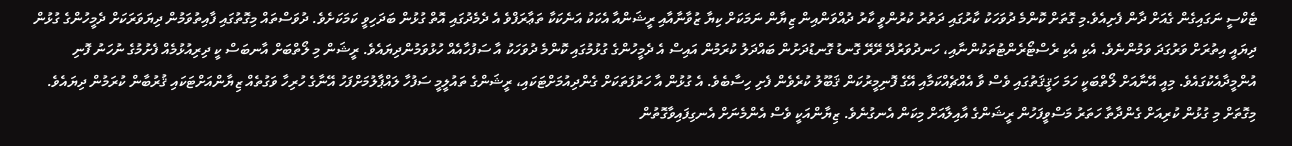ޓެކްސީ ނަގައިގެން ގެއަށް ދާން ފެށިއެވެ.މި ގޮތަށް ކޮންމެ ދުވަހަކު ކާރުގައި ދަތުރު ކުރުންވީ ކާރު ދުއްވަންއިން ޒިޔާން ނަމަކަށް ކިޔާ ޒުވާނާއާއި ރީޝަންއާ އެކަކު އަނެކަކާ ތަޢާރަފްވެ އެ ދެމެދުގައި އޮތް ގުޅުން ބަދަހިވީ ކަމަކަށެވެ. ދުވަސްތައް މިގޮތުގައި ފާއިތުވަމުން ދިޔަވަރަކަށް ދެމީހުންގެ ގުޅުން ދިޔައީ އިތުރަށް ވަރުގަދަ ވަމުންނެވެ. އެކި އެކި ރެސްޓޯރެންޓުތަކުންނާއި، ހަނދުވަރުދޭ ރޭރޭ ގޮނޑު ގޮނޑުދަށުން ބައްދަލު ކުރަމުން އައިސް އެ ދެމީހުންގެ ގުޅުމުގައި ކޮންމެ ދުވަހަކު އާ ސަފުހާއެއް ހުޅުވަމުންދިޔައެވެ. ރީޝަން މި ލޯތްބަށް އާނބަސް ކީ ދިރިއުޅުމެއް ފެށުމުގެ ނުހަނު ފޮނި އުންމީދާއެކުގައެވެ. މިއީ އޭނާއަށް ލޯތްބަކީ ހަމަ ހަޤީޤަތުގައި ވެސް ވާ އެއްޗެއްކަމާއި އޭގެ ފޮނިމީރުކަން ޤަބޫލު ކުރެވެން ފެށި ހިސާބެވެ. އެ ގުޅުން އާ ހަރުފަތަކަށް ގެންދިއުމަށްޓަކައި، ރީޝަންގެ ތައުލީމީ ސަފުހާ ލައްޕާލުމަށްފަހު އޭނާގެ ހުރިހާ ވަގުތެއް ޒިޔާންއަށްޓަކައި ޤުރުބާން ކުރަމުން ދިޔައެވެ.
މިގޮތަށް މި ގުޅުން ކުރިއަށް ގެންދާތާ ހަތަރު މަސްވީފަހުން ރީޝަންގެ އާއިލާއަށް މިކަން އެނގުނެވެ. ޒިޔާންއަކީ ވެސް އެންމެނަށް އެނގިފައިވާގޮތުން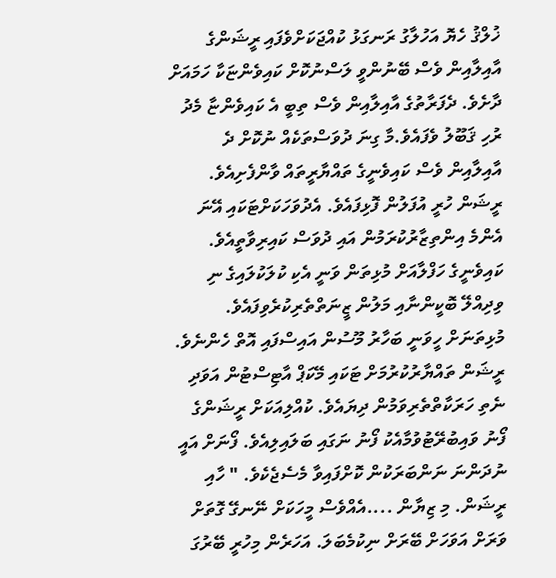ޚުލްޤު ހެޔޮ އަހުލާގު ރަނގަޅު ކުއްޖަކަށްވެފައި ރީޝަންގެ އާއިލާއިން ވެސް ބޭނުންވީ ލަސްނުކޮށް ކައިވެންޏަކާ ހަމައަށް ދާށެވެ. ދެފަރާތުގެ އާއިލާއިން ވެސް ތިބީ އެ ކައިވެންޏާ މެދު ރުހި ޤަބޫލު ވެފައެވެ.މާ ގިނަ ދުވަސްތަކެއް ނުކޮށް ދެ އާއިލާއިން ވެސް ކައިވެނީގެ ތައްޔާރީތައް ވާންފެށިއެވެ. ރީޝަން ހުރީ އުފަލުން ފޮޅިފައެވެ. އެދުވަހަކަށްޓަކައި އޭނަ އެންމެ އިންތިޒާރުކުރަމުން އައި ދުވަސް ކައިރިވާތީއެވެ.
ކައިވެނީގެ ހަފްލާއަށް މުޅިތަން ވަނީ އެކި ކުލަކުލައިގެ ނި ވިދިއްލޭ ބޮކީންނާއި މަލުން ޒީނަތްތެރިކުރެވިފައެވެ. މުޅިތަނަށް ހީވަނީ ބަހާރު މޫސުން އައިސްފައި އޮތް ހެންނެވެ. ރީޝަން ތައްޔާރުކުރުމަށް ޓަކައި މޭކަޕް އާޓިސްޓުން އަވަދި ނެތި ހަރަކާތްތެރިވަމުން ދިޔައެވެ. ކުއްލިއަކަށް ރީޝަންގެ ފޯނު ވައިބުރޭޓުވުމާއެކު ފޯނު ނަގައި ބަލައިލިއެވެ. ފޯނަށް އައީ ނުދަންނަ ނަންބަރަކުން ކޮށްފައިވާ މެސެޖެކެވެ. " ހާއި ރީޝަން. މި ޒިޔާން ....އެއްވެސް މީހަކަށް ނޭނގޭ ގޮތަށް ވަރަށް އަވަހަށް ބޭރަށް ނިކުމެބަލަ. އަހަރެން މިހުރީ ބޭރުގަ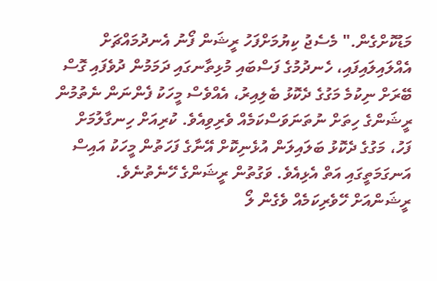މަޑުކޮށްގެން." މެސެޖު ކިޔުމަށްފަހު ރީޝަން ފޯނު އެނދުމައްޗަށް އެއްލައިލައިފައި، ހެނދުމުގެ ފަސްބައި މުޅިތާނގައި ދަމަމުން ދުވެފައި ގޮސް ބޭރަށް ނިކުމެ މަގުގެ ދެކޮޅު ބެލިއިރު، އެއްވެސް މީހަކު ފެންނަން ނެތުމުން ރީޝަންގެ ހިތަށް ނުތަނަވަސްކަމެއް ވެރިވިއެވެ. ކުރިއަށް ހިނގާލުމަށް ފަހު، މަގުގެ ދެކޮޅު ބަލައިލަން އުޅެނިކޮށް އޭނާގެ ފަހަތުން މީހަކު އައިސް އަނގަމަތީގައި އަތް އެޅިއެވެ. ވަގުތުން ރީޝަންގެ ހޭނެތުނެވެ.
ރީޝަންއަށް ހޭވެރިކަމެއް ވެގެން ލޯ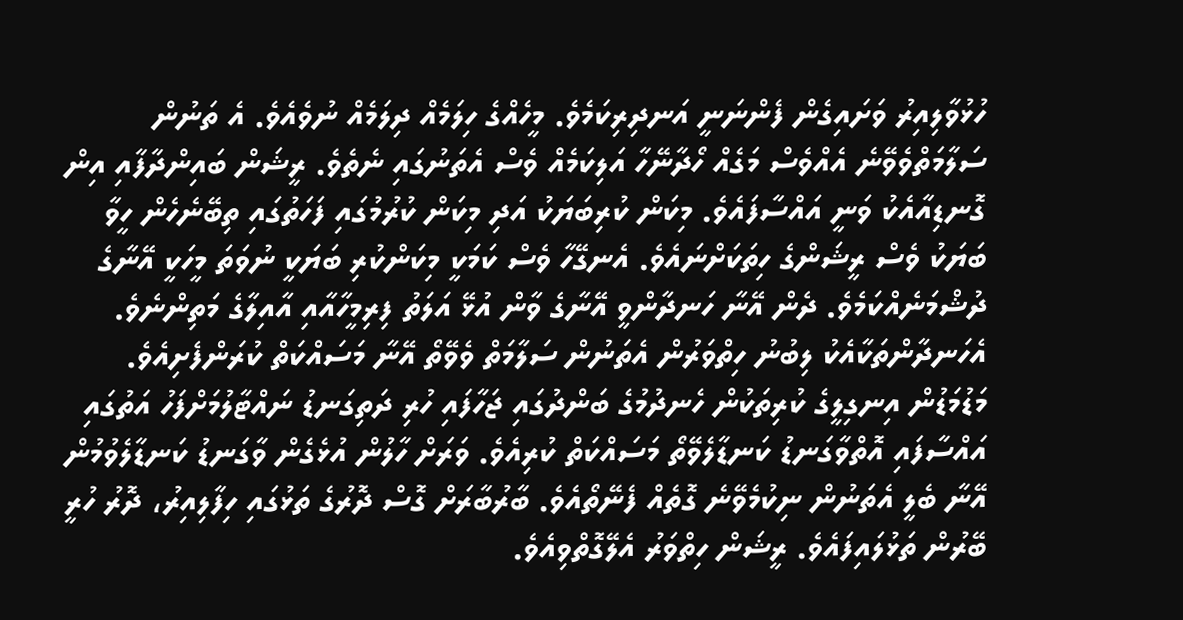ހުޅުވާލިއިރު ވަށައިގެން ފެންނަނީ އަނދިރިކަމެވެ. މީހެއްގެ ހިލަމެއް ދިލަމެއް ނުވެއެވެ. އެ ތަނުން ސަލާމަތްވެވޭނެ އެއްވެސް މަގެއް ހޯދާނޭހާ އަލިކަމެއް ވެސް އެތަނުގައި ނެތެވެ. ރީޝަން ބައިންދާފާއި އިން ގޮނޑިއާއެކު ވަނީ އައްސާފައެވެ. މިކަން ކުރިބަޔަކު އަދި މިކަން ކުރުމުގައި ފަހަތުގައި ތިބޭނެހެން ހީވާ ބަޔަކު ވެސް ރީޝަންގެ ހިތަކަށްނައެވެ. އެނގޭހާ ވެސް ކަމަކީ މިކަންކުރި ބަޔަކީ ނުވަތަ މީހަކީ އޭނާގެ ދުޝްމަނެއްކަމެވެ. ދެން އޭނާ ހަނދާންވީ އޭނާގެ ވާން އުޅޭ އަލަތު ފިރިމީހާއާއި އާއިލާގެ މަތިންނެވެ. އެހަނދާންތަކާއެކު ލިބުނު ހިތްވަރުން އެތަނުން ސަލާމަތް ވެވޭތޯ އޭނާ މަސައްކަތް ކުރަންފެށިއެވެ. މަޑުމަޑުން އިނގިލީގެ ކުރިތަކުން ހެނދުމުގެ ބަންދުގައި ޖަހާފައި ހުރި ދަތިގަނޑު ނައްޓާލުމަށްފަހު އަތުގައި އައްސާފައި އޮތްވާގަނޑު ކަނޑާލެވޭތޯ މަސައްކަތް ކުރިއެވެ. ވަރަށް ހާލުން އުޅެގެން ވާގަނޑު ކަނޑާލެވުމުން އޭނާ ބެލީ އެތަނުން ނިކުމެވޭނެ ގޮތެއް ފެނޭތޯއެވެ. ބާރުބާރަށް ގޮސް ދޮރުގެ ތަޅުގައި ހިފާލިއިރު، ދޮރު ހުރީ ބޭރުން ތަޅުލައިފައެވެ. ރީޝަން ހިތްވަރު އެލޭގޮތްވިއެވެ.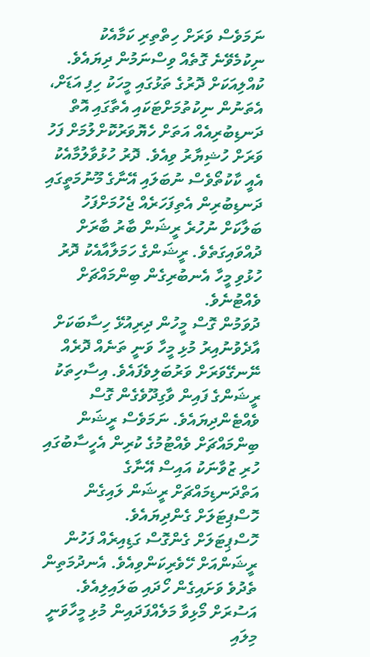ނަމަވެސް ވަރަށް ހިތްތިރި ކަމާއެކު ނިކުމެވޭނެ ގޮތެއް ވިސްނަމުން ދިޔައެވެ. ކުއްލިއަކަށް ދޮރުގެ ތަޅުގައި މީހަކު ހިފި އަޑަށް، އެތަނުން ނިކުތުމަށްޓަކައި އެތާގައި އޮތް ދަނޑިބުރިއެއް އަތަށް ހެޔޮވަރުކޮށްލުމަށް ފަހު ވަރަށް ހުޝިޔާރު ވިއެވެ. ދޮރު ހުޅުވާލުމާއެކު އެއީ ކާކުތޯވެސް ނުބަލައި އޭނާގެ މޫނުމަތީގައި ދަނޑިބުރިން އެތިފަހަރެއް ޖެހުމަށްފަހު ބަލާކަށް ނުހުރެ ރީޝަން ބާރު ބާރަށް ދުއްވައިގަތެވެ. ރީޝަންގެ ހަމަލާއާއެކު ދޮރު ހުޅުވި މީހާ އެނބުރިގެން ބިންމައްޗަށް ވެއްޓުނެވެ.
ދުވަމުން ގޮސް މީހުން ދިރިއުޅޭ ހިސާބަކަށް އާދެވުނުއިރު މުޅި މީހާ ވަނީ ތަނެއް ދޮރެއް ނޭނގޭވަރަށް ވަރުބަލިވެފައެވެ. އިސާހިތަކު ރީޝަންގެ ފައިން ވާގިދޫވެގެން ގޮސް ވެއްޓެންދިޔައެވެ. ނަމަވެސް ރީޝަން ބިންމައްޗަށް ވެއްޓުމުގެ ކުރިން އެހީސާބުގައި ހުރި ޒުވާނަކު އައިސް އޭނާގެ އަތްދަނޑިމައްޗަށް ރީޝަން ލައިގެން ހޮސްޕިޓަލަށް ގެންދިޔައެވެ.
ހޮސްޕިޓަލަށް ގެންގޮސް ގަޑިއިރެއް ފަހުން ރީޝަންއަށް ހޭވެރިކަންވިއެވެ. އެނދުމަތިން ތެދުވެ ވަށައިގެން ހޯދައި ބަލައިލިއެވެ. އަސުރަށް މޯޅިވާ މަލެއްފަދައިން މުޅި މީހާވަނީ މިލައި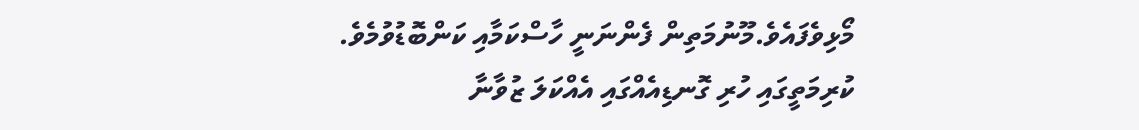މޯޅިވެފައެވެ.މޫނުމަތިން ފެންނަނީ ހާސްކަމާއި ކަންބޮޑުވުމެވެ. ކުރިމަތީގައި ހުރި ގޮނޑިއެއްގައި އެއްކަލަ ޒުވާނާ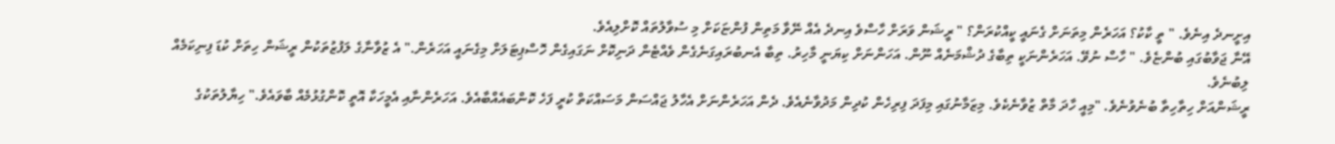އިށީނދެ އިނެވެ. " ތީ ކާކު؟ އަހަރެން މިތަނަށް ގެނައީ ކީއްކުރަން؟ " ރީޝަން ވަރަށް ހާސްވެ އިނދެ އެއް ނޭވާ މަތިން ފުންޏަކަށް މި ސުވާލުތައް ކޮށްލިއެވެ.
އޭނާ ޖަވާބުގައި ބުންޏެވެ. " ހާސް ނުވޭ. އަހަރެންނަކީ ތިބާގެ ދުޝްމަނެއް ނޫން. އަހަންނަށް ކިޔަނީ މާހިރު. ތިބާ އެނބުރައިގަނެގެން ވެއްޓެން ދަނިކޮށް ނަގައިގެން ހޮސްޕިޓަލަށް މިގެނައީ އަހަރެން." އެ ޒުވާނާގެ ލަފުޒުތަކުން ރީޝަން ހިތަށް ކުޑަ ފިނިކަމެއް ލިބުނެވެ.
ރީޝަންއަށް ހިތާހިތާ ބުނެވުނެވެ. "މިއީ ހާދަ މާތް ޒުވާނެކެވެ. މިޒަމާނުގައި މިފަދަ ފިރިހެން ކުދިން މަދުވާނެއެވެ. ދެން އަހަރެންނަށް އެހާލު ޖައްސަން މަސައްކަތް ކުރީ ފަހެ ކޮންބައެއްބާއެވެ. އަހަރެންނާއި އެމީހަކާ އޮތީ ކޮންގުޅުމެއް ބާވައެވެ." ހިޔާލުތަކުގެ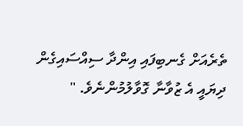ތެރެއަށް ގެނބިފައި އިންދާ ސިއްސައިގެން ދިޔައީ އެ ޒުވާނާ ގޮވާލުމުންނެވެ. "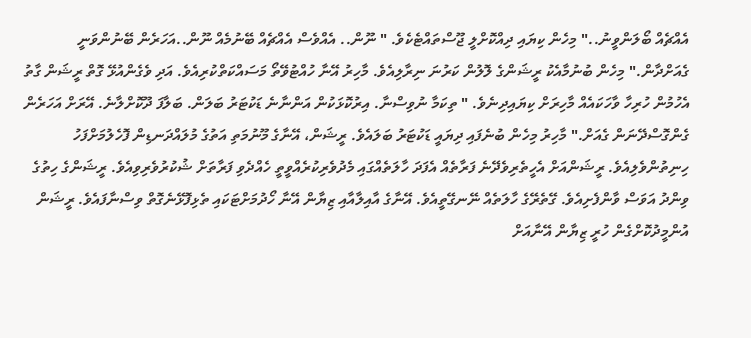އެއްޗެއް ބޯލަންވީނު.." މިހެން ކިޔައި ދިއްކޮށްލީ ޖޫސްތައްޓެކެވެ. " ނޫން.. އެއްވެސް އެއްޗެއް ބޭނުމެއް ނޫން..އަހަރެން ބޭނުންވަނީ ގެއަށްދާން." މިހެން ބުނުމާއެކު ރީޝަންގެ ލޮލުން ކަރުނަ ނިރާލިއެވެ. މާހިރު އޭނާ ހުއްޓުވޭތޯ މަސައްކަތްކުރިއެވެ. އަދި ވެގެންއުޅޭ ގޮތް ރީޝަން ގާތު އެހުމުން ހުރިހާ ވާހަކައެއް މާހިރަށް ކިޔައިދިނެވެ. " ތިކަމާ ނުވިސްނާ. އިރުކޮޅަކުން އަންނާނެ ޑަކުޓަރު ބަލަން. ބަލާފަ ދޫކޮށްލާނެ. އޭރަށް އަހަރެން ގެންގޮސްދޭނަން ގެއަށް." މާހިރު މިހެން ބުނެފައި ދިޔައީ ޑަކުޓަރު ބަލައެވެ. ރީޝަން، އޭނާގެ މޫނުމަތި އަތުގެ މުލައްދަނޑިން ފޮހެލުމަށްފަހު ހިނިތުންވެލިއެވެ. ރީޝަންއަށް އެހީތެރިވެދޭނެ ފަރާތެއް އެފަދަ ހާލަތެއްގައި މެދުވެރިކުރެއްވީތީ ހެއްދެވި ފަރާތަށް ޝުކުރުވެރިވިއެވެ. ރީޝަންގެ ހިތުގެ ވިންދު އަވަސް ވާންފެށިއެވެ. ގޭތެރޭގެ ހާލަތެއް ނޭނގޭތީއެވެ. އޭނާގެ އާއިލާއާއި ޒިޔާން އޭނާ ހޯދުމަށްޓަކައި ތެޅިފޮޅޭނެގޮތް ވިސްނާފައެވެ. ރީޝަން އުންމީދުކޮށްގެން ހުރީ ޒިޔާން އޭނާއަށް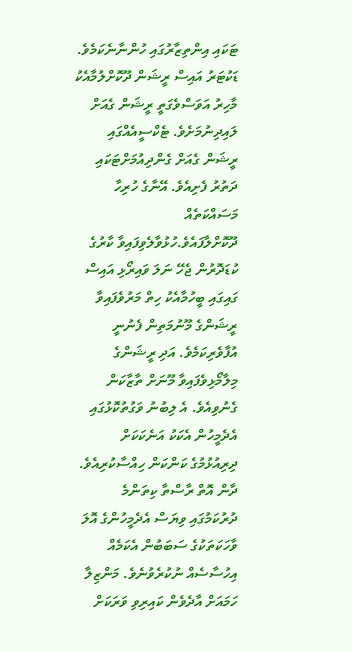ޓަކައި އިންތިޒާރުގައި ހުންނާނެކަމެވެ.
ޑަކުޓަރު އައިސް ރީޝަން ދޫކޮށްލުމާއެކު މާހިރު އަވަސްވެގަތީ ރީޝަން ގެއަށް ލައިދިނުމަށެވެ. ޓެކްސީއެއްގައި ރީޝަން ގެއަށް ގެންދިއުމަށްޓަކައި ދަތުރު ފެށިއެވެ. އޭނާގެ ހުރިހާ މަސައްކަތެއް ދޫކޮށްލާފައެވެ.ހުޅުވާލެވިފައިވާ ކާރުގެ ކުޑަދޮރުން ޖެހޭ ނަލަ ވައިރޯޅި އައިސް ގައިގައި ބީހުމާއެކު ހިތް މަރުވެފައިވާ ރީޝަންގެ މޫނުމަތިން ފެނުނީ އުފާވެރިކަމެވެ. އަދި ރީޝަންގެ މިލާމޯޅިވެފައިވާ މޫނަށް ތާޒާކަން ގެނުވިއެވެ. އެ ލިބުނު ވަގުތުކޮޅުގައި އެދެމީހުން އެކަކު އަނެކަކަށް ދިރިއުޅުމުގެ ކަންކަން ހިއްސާކުރިއެވެ. ދާން އޮތް ރާސްތާ ކިތަންމެ ދުރުކަމުގައި ވިޔަސް އެދެމީހުންގެ އޮލަ ވާހަކަތަކުގެ ސަބަބުން އެކަމެއް އިހުސާސެއް ނުކުރެވުނެވެ. މަންޒިލާ ހަމައަށް އާދެވެން ކައިރިވި ވަރަކަށް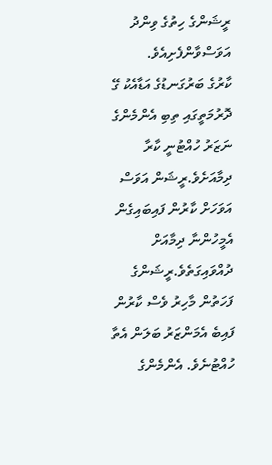ރީޝަންގެ ހިތުގެ ވިންދު އަވަސްވާންފެށިއެވެ.
ކާރުގެ ބަރުގަނޑުގެ އަޑާއެކު ގޭ ދޮރުމަތީގައި ތިބި އެންމެންގެ ނަޒަރު ހުއްޓުނީ ކާރާ ދިމާއަށެވެ.ރީޝަން އަވަސް އަވަހަށް ކާރުން ފައިބައިގެން އެމީހުންނާ ދިމާއަށް ދުއްވައިގަތެވެ.ރީޝަންގެ ފަހަތުން މާހިރު ވެސް ކާރުން ފައިބެ އެމަންޒަރު ބަލަން އެތާ ހުއްޓުނެވެ. އެންމެންގެ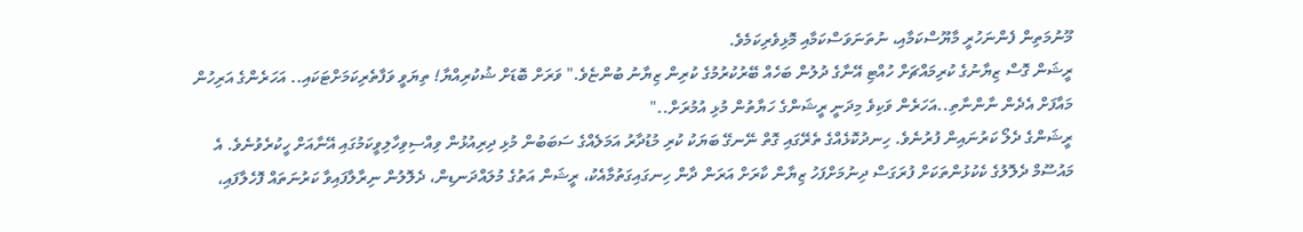މޫނުމަތިން ފެންނަހުރީ މާޔޫސްކަމާއި، ނުތަނަވަސްކަމާއި މޮޅިވެރިކަމެވެ.
ރީޝަން ގޮސް ޒިޔާނުގެ ކުރިމައްޗަށް ހުއްޓި އޭނާގެ ދުލުން ބަހެއް ބޭރުކުރުމުގެ ކުރިން ޒިޔާނު ބުންޏެވެ." ވަރަށް ބޮޑަށް ޝުކުރިއްޔާ! ތިޔަވީ ވަފާތެރިކަމަށްޓަކައި.. އަހަރެންގެ އަރިހުން މައާފަށް އެދެން ނާންނާތި..އަހަރެން ވަކިވެ މިދަނީ ރީޝަންގެ ހަޔާތުން މުޅި އުމުރަށް.."
ރީޝަންގެ ދެލޯ ކަރުނައިން ފުރުނެވެ. ހިނދުކޮޅެއްގެ ތެރޭގައި ގޮތް ނޭނގޭ ބަޔަކު ކުރި މުޑުދާރު އަމަލެއްގެ ސަބަބުން މުޅި ދިރިއުޅުން ވިއްސިވިހާލިވީކަމުގައި އޭނާއަށް ހީކުރެވުނެވެ. އެ މައުސޫމް ދެލޮލުގެ ކެކުޅުންތަކަށް ފުރަގަސް ދިނުމަށްފަހު ޒިޔާން ކާރަށް އަރަން ދާން ހިނގައިގަތުމާއެކު، ރީޝަން އަތުގެ މުލައްދަނޑިން، ދެލޮލުން ނިރާލާފައިވާ ކަރުނަތައް ފޮހެލާފައި،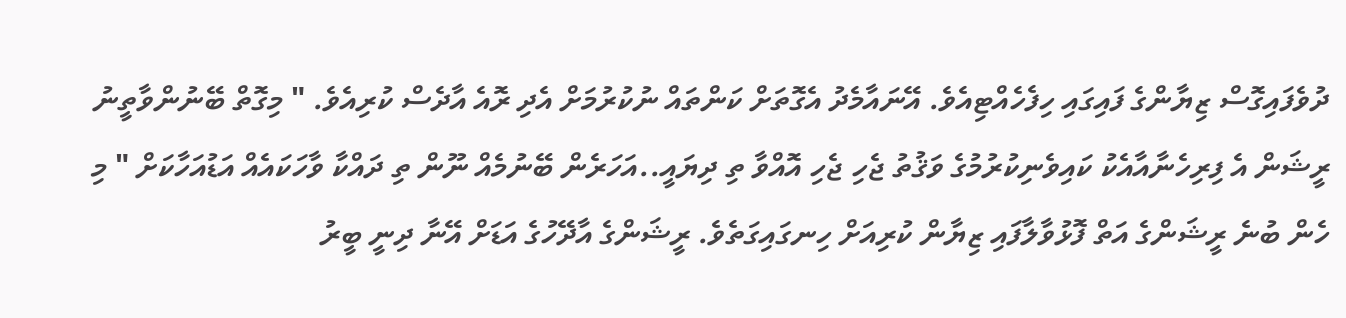ދުވެފައިގޮސް ޒިޔާންގެ ފައިގައި ހިފެހެއްޓިއެވެ. އޭނައާމެދު އެގޮތަށް ކަންތައް ނުކުރުމަށް އެދި ރޮއެ އާދެސް ކުރިއެވެ. " މިގޮތް ބޭނުންވާތީނު ރީޝަން އެ ފިރިހެނާއާއެކު ކައިވެނިކުރުމުގެ ވަޤުތު ޖެހި ޖެހި އޮއްވާ ތި ދިޔައީ..އަހަރެން ބޭނުމެއް ނޫން ތި ދައްކާ ވާހަކައެއް އަޑުއަހާކަށް " މި ހެން ބުނެ ރީޝަންގެ އަތް ފޮޅުވާލާފައި ޒިޔާން ކުރިއަށް ހިނގައިގަތެވެ. ރީޝަންގެ އާދޭހުގެ އަޑަށް އޭނާ ދިނީ ބީރު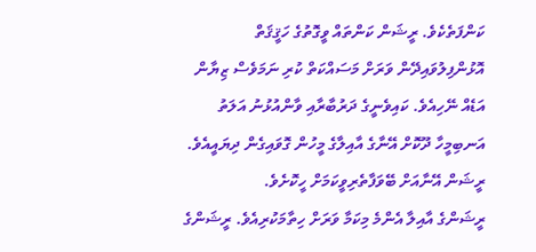ކަންފަތެކެވެ. ރީޝަން ކަންތައް ވީގޮތުގެ ހަޤީޤަތް އޮޅުންފިލުވައިދޭން ވަރަށް މަސައްކަތް ކުރި ނަމަވެސް ޒިޔާން އަޑެއް ނޭހިއެވެ. ކައިވެނީގެ ދަރުބާރާއި ވާންއުޅުނު އަލަތު އަނބިމީހާ ދޫކޮށް އޭނާގެ އާއިލާގެ މީހުން ގޮވައިގެން ދިޔައީއެވެ. ރީޝަން އޭނާއަށް ބޭވަފާތެރިވީކަމަށް ހީކޮށެވެ.
ރީޝަންގެ އާއިލާ އެންމެ މިކަމާ ވަރަށް ހިތާމަކުރިއެވެ. ރީޝަންގެ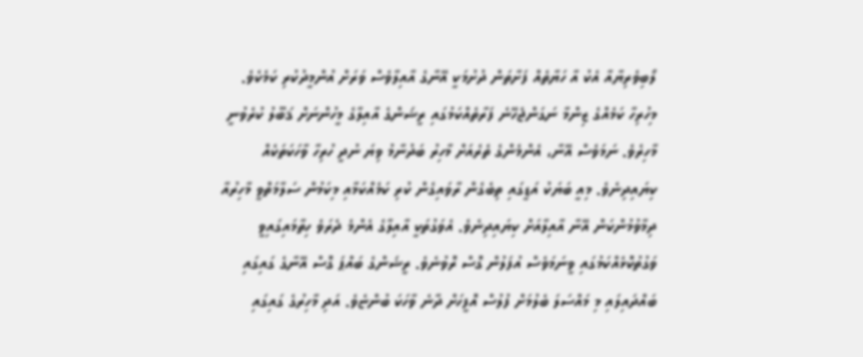ލޯބިވެރިޔާއާ އެކު އާ ހަޔާތެއް ފަށާތަން ދުށުމަކީ އޭނާގެ އާއިލާވެސް ވަރަށް އުންމީދުކުރި ކަމެކެވެ.
މިހުރިހާ ކަމެއްގެ ޒިންމާ ނަގަންޖެހޭނެ ފަރާތެއްކަމުގައި ރީޝަންގެ އާއިލާގެ މީހުންނަށް ޤަބޫލު ކުރެވުނީ މާހިރެވެ. ނަމަވެސް އޭނާ، އެންމެންގެ ތެރެއަށް މާހިރު ބަދުނާމު ވިޔަ ނުދީ ހުރިހާ ވާހަކަތަކެއް ކިޔައިދިނެވެ. މިއީ ބަޔަކު އަޑީގައި ތިބެގެން ރާވައިގެން ކުރި ކަމެއްކަމާއި މިކަމުން ސަލާމަތްވީ މާހިރުއާ ދިމާވުމުންކަން އޭނާ އާއިލާއަށް ކިޔައިދިނެވެ. އެވަގުތަކީ އާއިލާގެ އެންމެ ދެރަވެ ހިތާމައިގައިވީ ވަގުތުކޮޅެއްކަމުގައި ވީނަމަވެސް އުފަލުން ގޮސް ރޮވުނެވެ. ރީޝަންގެ ބައްޕަ ގޮސް އޭނާގެ ގައިގައި ބައްދައިލައި މި މައްސަލަ ބެލުމަށް ފުލުސް އޮފީހަށް ދާނެ ވާހަކަ ބުންޏެވެ. އަދި މާހިރުގެ ގައިގައި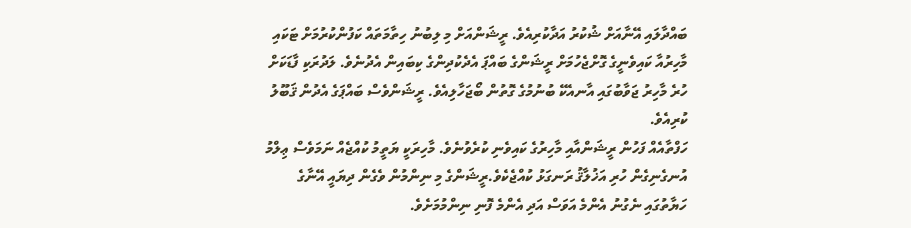ބައްދާލައި އޭނާއަށް ޝުކުރު އަދާކުރިއެވެ. ރީޝަންއަށް މި ލިބުނު ހިތާމަތައް ކަފުންކުރުމަށް ޓަކައި މާހިރުއާ ކައިވެނީގެ ގޮށްޖެހުމަށް ރީޝަންގެ ބައްޕަ އެދެކުދިންގެ ކިބައިން އެދުނެވެ. ލަދުރަކި ފާޑަކަށް ހުރެ މާހިރު ޖަވާބުގައި އާނއެކޭ ބުނުމުގެ ގޮތުން ބޯޖަހާލިއެވެ. ރީޝަންވެސް ބައްޕަގެ އެދުން ޤަބޫލު ކުރިއެވެ.
ހަފްތާއެއް ފަހުން ރީޝަންއާއި މާހިރުގެ ކައިވެނި ކުރެވުނެވެ. މާހިރަކީ ޔަތީމު ކުއްޖެއް ނަމަވެސް ޢިލްމު އުނގެނިގެން ހުރި އަޚުލާޤު ރަނގަޅު ކުއްޖެކެވެ.ރީޝަންގެ މި ނިންމުން ވެގެން ދިޔައީ އޭނާގެ ހަޔާތުގައި ނެގުނު އެންމެ އަވަސް އަދި އެންމެ ފޮނި ނިންމުމަށެވެ.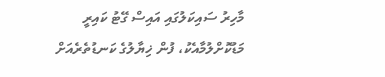މާހިރު ސައިކަލުގައި އައިސް ގޭޓު ކައިރީ މަޑުކޮށްލުމާއެކު، ފުން ޚިޔާލުގެ ކަނޑުތެރެއަށް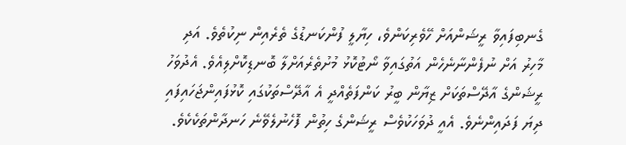ގެނބިފައިވާ ރީޝަންއަށް ހޭވެރިކަންވެ، ހިޔާލީ ފުންކަނޑުގެ ތެރެއިން ނިކުތެވެ. އަދި މާހިރު އަށް ނުފެންނާނެހެން އަތުގައިވާ ނޯޓުކޮޅު މުށުތެރެއަށްލާ ބޮނޑިކޮށްލިއެވެ. އެދުވަހު ރީޝަންގެ އާދޭސްތަކަށް ޒިޔާން ބީރު ކަންފަތެއްދީ އެ އާދޭސްތަކުގައި ކޮޅުފައިންޖަހައިފައި ދިޔަ ފަދައިންނެވެ. އެއީ ދުވަހަކުވެސް ރީޝަންގެ ހިތުން ފޮހެނުލެވޭނެ ހަނދާންތަކެކެވެ.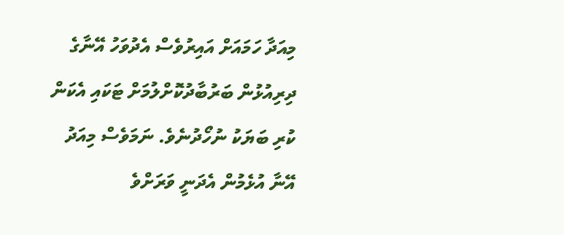މިއަދާ ހަމައަށް އައިރުވެސް އެދުވަހު އޭނާގެ ދިރިއުޅުން ބަރުބާދުކޮށްލުމަށް ޓަކައި އެކަން ކުރި ބަޔަކު ނުހޯދުނެވެ. ނަމަވެސް މިއަދު އޭނާ އުޅެމުން އެދަނީ ވަރަށްވެ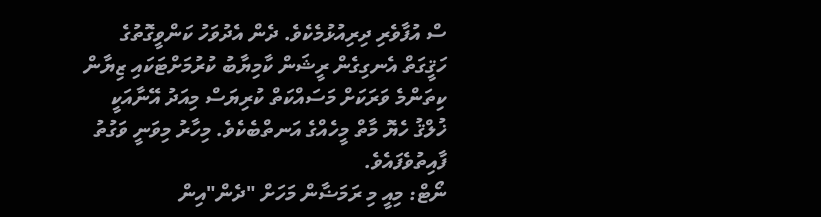ސް އުފާވެރި ދިރިއުޅުމެކެވެ. ދެން އެދުވަހު ކަންވީގޮތުގެ ހަޤީގަތް އެނގިގެން ރީޝަން ކާމިޔާބު ކުރުމަށްޓަކައި ޒިޔާން ކިތަންމެ ވަރަކަށް މަސައްކަތް ކުރިޔަސް މިއަދު އޭނާއަކީ ޚުލްޤު ހެޔޮ މާތް މީހެއްގެ އަނތްބެކެވެ. މިހާރު މިވަނީ ވަގުތު ފާއިތުވެފައެވެ.
ނޯޓް: މިއީ މި ރަމަޟާން މަހަށް "ދެން"އިން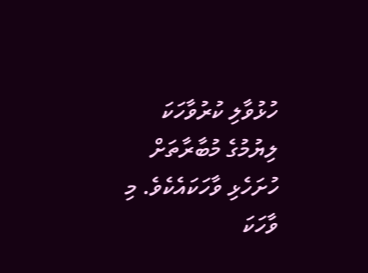ހުޅުވާލި ކުރުވާހަކަ ލިޔުމުގެ މުބާރާތަށް ހުށަހެޅި ވާހަކައެކެވެ. މި ވާހަކަ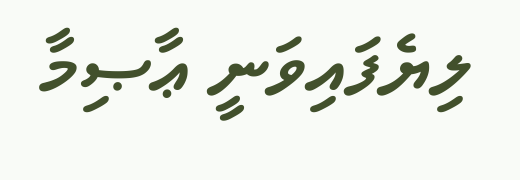ލިޔެފައިވަނީ ޢާޞިމާ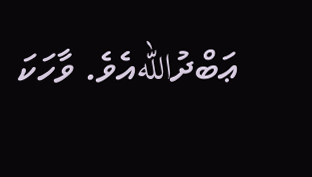ޢަބްދުاللهއެވެ. ވާހަކަ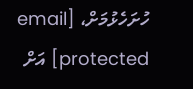ހުށަހެޅުމަށް، [email protected] އަށް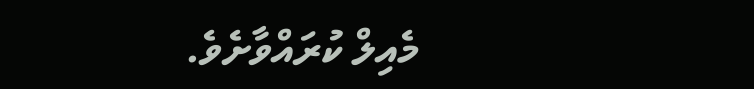މެއިލް ކުރައްވާށެވެ.